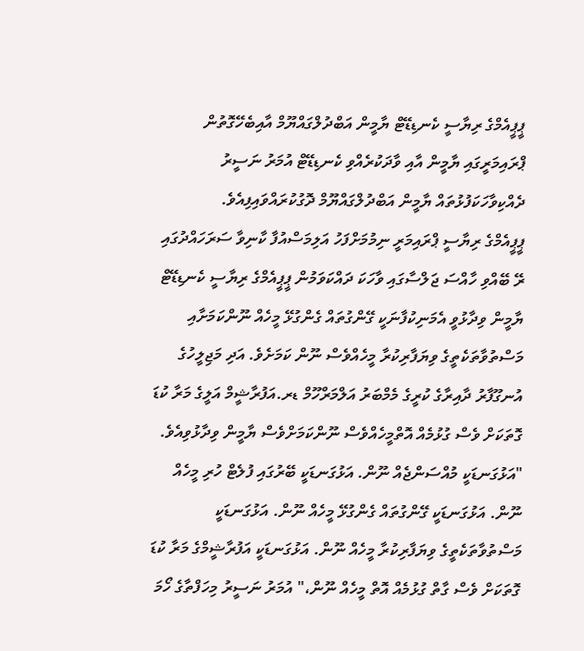ޕީޕީއެމްގެ ރިޔާސީ ކެނޑިޑޭޓް ޔާމީން އަބްދުލްގައްޔޫމް އާއިބެހޭގޮތުން ޕްރައިމަރީގައި ޔާމީން އާއި ވާދަކުރެއްވި ކެނޑިޑޭޓް އުމަރު ނަސީރު ދެއްކިވާހަކަފުޅުތައް ޔާމީން އަބްދުލްގައްޔޫމް ދޮގުކުރައްވައިފިއެވެ.
ޕީޕީއެމްގެ ރިޔާސީ ޕްރައިމަރީ ނިމުމަށްފަހު އަލިމަސްއުފާ ކާނިވާ ސަރަހައްދުގައި ރޭ ބޭއްވި ހާއްސަ ޖަލްސާގައި ވާހަކަ ދައްކަވަމުން ޕީޕީއެމްގެ ރިޔާސީ ކެނޑިޑޭޓް ޔާމީން ވިދާޅުވީ އެމަނިކުފާނަކީ ގޭންގުތައް ގެންގުޅޭ މީހެއް ނޫންކަމަށާއި މަސްތުވާތަކެތީގެ ވިޔަފާރިކުރާ މީހެއްވެސް ނޫން ކަމަށެވެ. އަދި މަޖިލީހުގެ އުނގޫފާރު ދާއިރާގެ ކުރީގެ މެމްބަރު އަލްމަރްހޫމް ޑރ.އަފުރާޝީމް އަލީގެ މަރާ ކުޑަ ގޮތަކަށް ވެސް ގުޅުމެއް އޮތްމީހެއްވެސް ނޫންކަމަށްވެސް ޔާމީން ވިދާޅުވިއެވެ.
"އަޅުގަނޑަކީ މުއްސަންޖެއް ނޫން. އަޅުގަނޑަކީ ބޭރުގައި ފުލެޓް ހުރި މީހެއް ނޫން. އަޅުގަނޑަކީ ގޭންގުތައް ގެންގުޅޭ މީހެއް ނޫން. އަޅުގަނޑަކީ މަސްތުވާތަކެތީގެ ވިޔަފާރިކުރާ މީހެއް ނޫން. އަޅުގަނޑަކީ އަފުރާޝީމްގެ މަރާ ކުޑަ ގޮތަކަށް ވެސް ގާތް ގުޅުމެއް އޮތް މީހެއް ނޫން،" އުމަރު ނަސީރު މިހަފްތާގެ ހޯމަ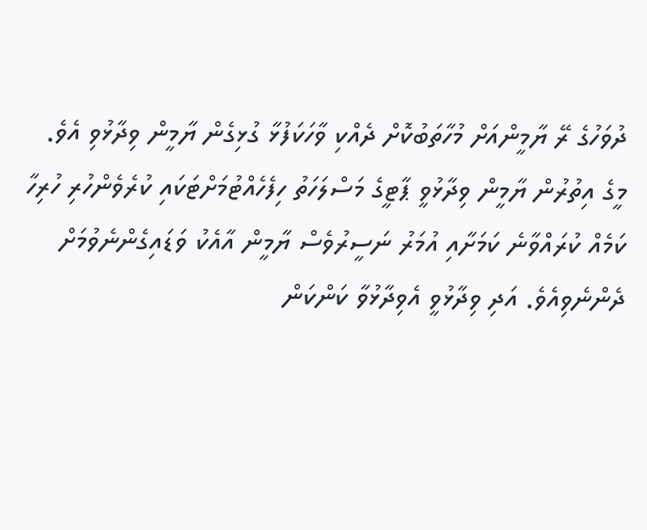ދުވަހުގެ ރޭ ޔާމީންއަށް މުހާތަބުކޮށް ދެއްކި ވާހަކަފުޅާ ގުޅިގެން ޔާމީން ވިދާޅުވި އެވެ.
މީގެ އިތުރުން ޔާމީން ވިދާޅުވީ ޕާޓީގެ މަސްލަހަތު ހިފެހެއްޓުމަށްޓަކައި ކުރެވެންހުރި ހުރިހާ ކަމެއް ކުރައްވާނެ ކަމަށާއި އުމަރު ނަސީރުވެސް ޔާމީން އާއެކު ވަޑައިގެންނެވުމަށް ދެންނެވިއެވެ. އަދި ވިދާޅުވީ އެވިދާޅުވާ ކަންކަން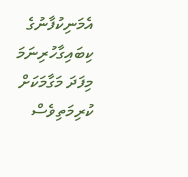އެމަނިކުފާނުގެ ކިބައިގާހުރިނަމަ މިފަދަ މަގާމަކަށް ކުރިމަތިވެސް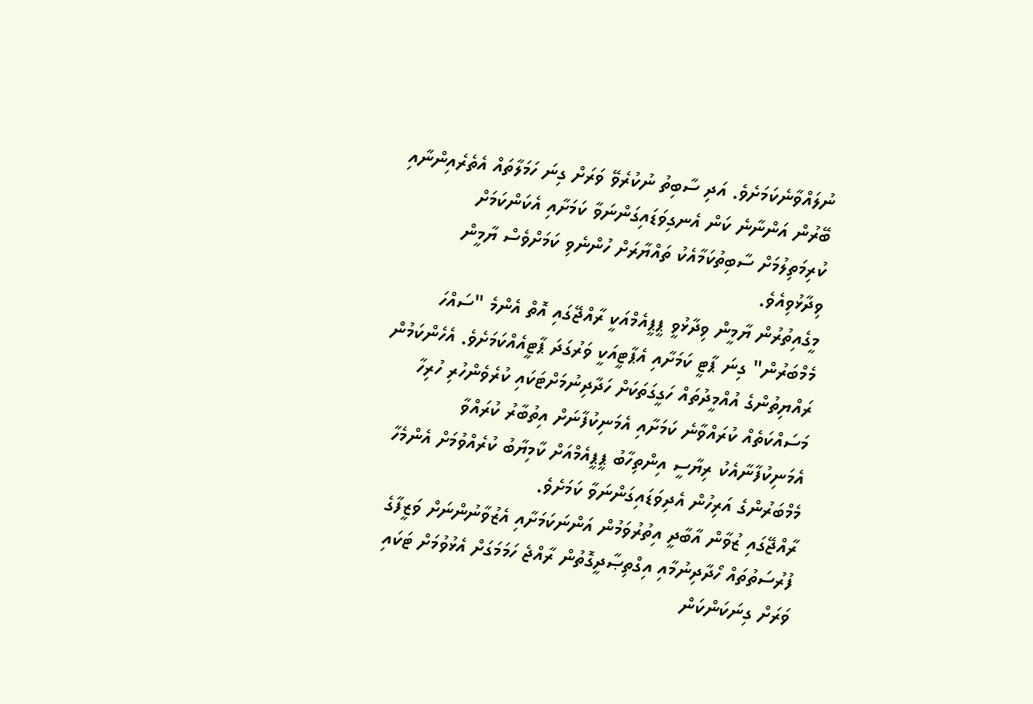ނުލައްވާނެކަމަށެވެ. އަދި ސާބިތު ނުކުރެވޭ ވަރަށް ގިނަ ހަމަލާތައް އެތެރެއިންނާއި ބޭރުން އަންނާނެ ކަން އެނގިވަޑައިގަންނަވާ ކަމަށާއި އެކަންކަމަށް ކުރިމަތިލުމަށް ސާބިތުކަމާއެކު ތައްޔާރަށް ހުންނެވި ކަމަށްވެސް ޔާމީން ވިދާޅުވިއެވެ.
މީގެއިތުރުން ޔާމީން ވިދާޅުވީ ޕީޕީއެމްއަކީ ރާއްޖޭގައި އޮތް އެންމެ "ސައްހަ މެމްބަރުން" ގިނަ ޕާޓީ ކަމަށާއި އެޕާޓީއަކީ ވަރުގަދަ ޕާޓީއެއްކަމަށެވެ. އެހެންކަމުން ރައްޔިތުންގެ އުއްމީދުތައް ހަގީގަތަކަށް ހަދާދިނުމަށްޓަކައި ކުރެވެންހުރި ހުރިހާ މަސައްކަތެއް ކުރައްވާނެ ކަމަށާއި އެމަނިކުފާނަށް އިތުބާރު ކުރައްވާ އެމަނިކުފާނާއެކު ރިޔާސީ އިންތިހާބު ޕީޕީއެމްއަށް ކާމިޔާބު ކުރެއްވުމަށް އެންމެހާ މެމްބަރުންގެ އަރިހުން އެދިވަޑައިގަންނަވާ ކަމަށެވެ.
ރާއްޖޭގައި ޒުވާން އާބާދީ އިތުރުވަމުން އަންނަކަމަށާއި އެޒުވާނުންނަށް ވަޒީފާގެ ފުރުސަތުތައް ހޯދާދިނުމާއި އިގްތިޞާދީގޮތުން ރާއްޖެ ހަމަމަގަށް އެޅުވުމަށް ޓަކައި ވަރަށް ގިނަކަންކަން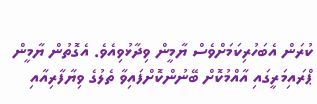ކުރަން އެބަހުރިކަމަށްވެސް ޔާމީން ވިދާޅުވިއެވެ. އެގޮތުން ޔާމީން ޕްރައިމަރީގައި އާއްމުކޮށް ބޭނުންކޮށްފައިވާ ތެލުގެ ވިޔާފާރިއާއި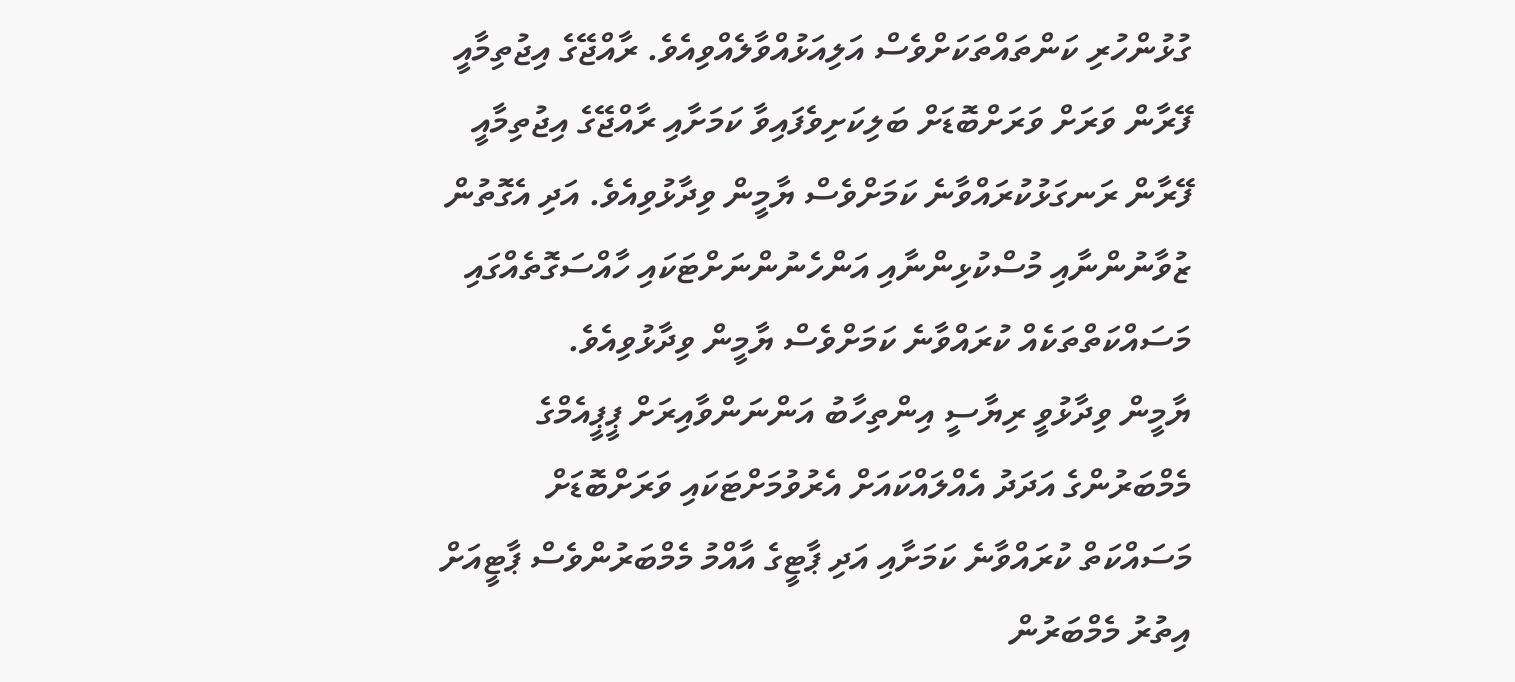ގުޅުންހުރި ކަންތައްތަކަށްވެސް އަލިއަޅުއްވާލެއްވިއެވެ. ރާއްޖޭގެ އިޖުތިމާއީ ފޭރާން ވަރަށް ވަރަށްބޮޑަށް ބަލިކަށިވެފައިވާ ކަމަށާއި ރާއްޖޭގެ އިޖުތިމާއީ ފޭރާން ރަނގަޅުކުރައްވާނެ ކަމަށްވެސް ޔާމީން ވިދާޅުވިއެވެ. އަދި އެގޮތުން ޒުވާނުންނާއި މުސްކުޅިންނާއި އަންހެނުންނަށްޓަކައި ހާއްސަގޮތެއްގައި މަސައްކަތްތަކެއް ކުރައްވާނެ ކަމަށްވެސް ޔާމީން ވިދާޅުވިއެވެ.
ޔާމީން ވިދާޅުވީ ރިޔާސީ އިންތިހާބު އަންނަންވާއިރަށް ޕީޕީއެމްގެ މެމްބަރުންގެ އަދަދު އެއްލައްކައަށް އެރުވުމަށްޓަކައި ވަރަށްބޮޑަށް މަސައްކަތް ކުރައްވާނެ ކަމަށާއި އަދި ޕާޓީގެ އާއްމު މެމްބަރުންވެސް ޕާޓީއަށް އިތުރު މެމްބަރުން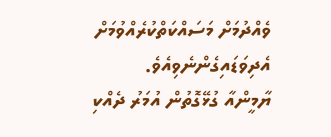ވެއްދުމަށް މަސައްކަތްކުރެއްވުމަށް އެދިވަޑައިގެންނެވިއެވެ.
ޔާމީންއާ ގުޅޭގޮތުން އުމަރު ދެއްކި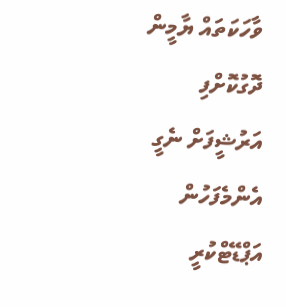ވާހަކަތައް ޔާމީން ދޮގުކޮށްފި
އަރުޝީފަށް ނެގީ
އެންމެފަހުން އަޕްޑޭޓްކުރީ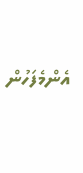އެންމެފަހުން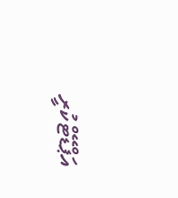އަޕްޑޭޓްކުރީ